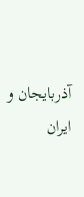آذربایجان و ایران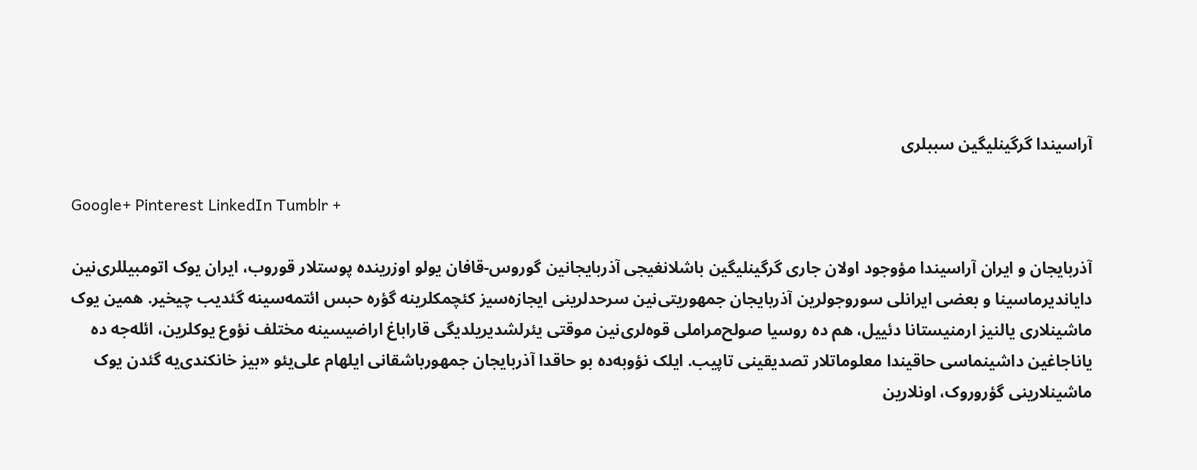آراسیندا گرگینلیگین سببلری

Google+ Pinterest LinkedIn Tumblr +

آذربایجان و ایران آراسیندا مؤوجود اولان جاری گرگینلیگین باشلانغیجی آذربایجانین گوروس-قافان یولو اوزرینده پوستلار قوروب، ایران یوک اتومبیللری‌نین دایاندیرماسینا و بعضی ایرانلی سوروجولرین آذربایجان جمهوریتی‌نین سرحدلرینی ایجازه‌سیز کئچمکلرینه گؤره حبس ائتمه‌سینه گئدیب چیخیر. همین یوک ماشینلاری یالنیز ارمنیستانا دئییل، هم ده روسیا صولح‌مراملی قوه‌لری‌نین موقتی یئر‌لشدیریلدیگی قاراباغ اراضیسینه مختلف نؤوع یوکلرین، ائله‌جه ده یاناجاغین داشینماسی حاقیندا معلوماتلار تصدیقینی تاپیب. ایلک نؤوبه‌‌ده بو حاقدا آذربایجان جمهورباشقانی ایلهام علی‌یئو «بیز خانکندی‌یه گئدن یوک ماشینلارینی گؤروروک، اونلارین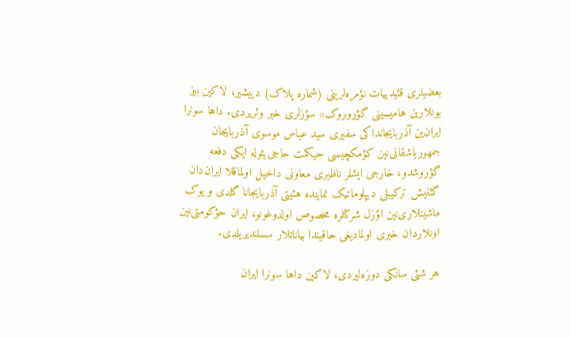بعضیلری قئیدییات نؤمره‌لرینی (شماره پلاک) ديیشیر، لاکین بیز بونلارین هامیسینی گؤروروک» سؤزلری خبر وئریردی. داها سونرا ایران‌ین آذربایجانداکی سفیری سید عباس موسوی آذربایجان جمهورباشقانی‌نین کؤمکچیسی حیکمت حاجی‌یئوله ایکی دفعه‌‌ گؤروشدو، خارجی ایشلر ناظیری معاونی داخیل اولماقلا ایران‌دان گئنیش ترکیبلی دیپلوماتیک نماینده‌‌ هئیتی آذربایجانا گلدی و یوک ماشینلاری‌نین اؤزل شرکتلره مخصوص اولدوغونو، ایران حؤکومتی‌نین اونلاردان خبری اولمادیغی حاقیندا بیاناتلار سسلندیریلدی.

هر شئی سانکی دوزه‌لیردی، لاکین داها سونرا ایران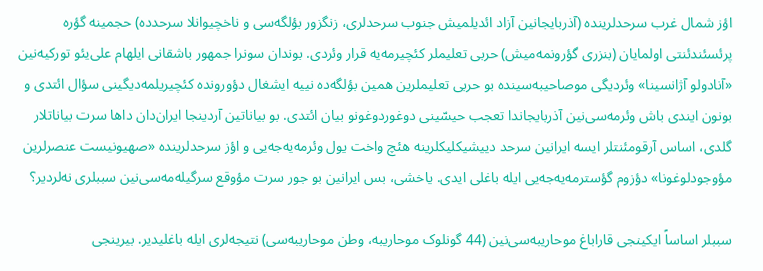اؤز شمال غرب سرحدلرینده (آذربایجانین آزاد ائدیلمیش جنوب سرحدلری، زنگزور بؤلگه‌سی و ناخچیوانلا سرحدده) حجمینه گؤره پرئسئندئنتی اولمایان (بنزری گؤرونمه‌میش) حربی تعلیملر کئچیرمه‌یه قرار وئردی. بوندان سونرا جمهور باشقانی ایلهام علی‌یئو تورکیه‌نین «آنادولو آژانسینا» وئردیگی موصاحیبه‌سینده بو حربی تعلیملرین همین بؤلگه‌ده نییه ایشغال دؤورونده کئچیریلمه‌دیگینی سؤال ائتدی و بونون ایندی باش وئرمه‌سی‌نین آذربایجاندا تعجب حیسّینی دوغوردوغونو بیان ائتدی. بو بیاناتین آردینجا ایران‌دان داها سرت بیاناتلار گلدی، اساس آرقومئنتلر ایسه ایرانین سرحد ديیشیکلیکلرینه هئچ واخت یول وئرمه‌یه‌جه‌یی و اؤز سرحدلرینده «صهیونیست عنصرلرین مؤوجودلوغونا» دؤزوم گؤسترمه‌یه‌جه‌یی ایله باغلی ایدی. یاخشی، بس ایرانین بو جور سرت مؤوقع سرگیله‌مه‌سی‌نین سببلری نه‌لردیر؟

سببلر اساساً ایکینجی قاراباغ موحاریبه‌‌‌سی‌نین (44 گونلوک موحاریبه‌‌‌، وطن موحاریبه‌‌‌سی) نتیجه‌لری ایله باغلیدیر. بیرینجی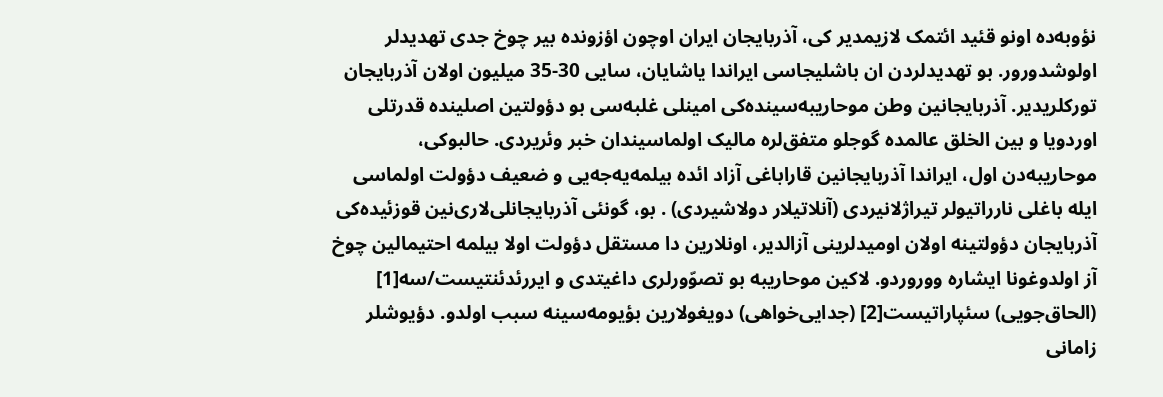نؤوبه‌‌ده اونو قئید ائتمک لازیمدیر کی، آذربایجان ایران اوچون اؤزونده بیر چوخ جدی تهدیدلر اولوشدورور. بو تهدیدلردن ان باشلیجاسی ایراندا یاشایان، سایی 30-35 میلیون اولان آذربایجان تورکلریدیر. آذربایجانین وطن موحاریبه‌‌‌سینده‌کی امینلی غلبه‌سی بو دؤولتین اصلینده قدرتلی اوردویا و بین الخلق عالمده گوجلو متفق‌لره مالیک اولماسیندان خبر وئریردی. حالبوکی، موحاریبه‌‌‌دن اول، ایراندا آذربایجانین قاراباغی آزاد ائده بیلمه‌یه‌جه‌یی و ضعیف دؤولت اولماسی ایله باغلی نارراتیولر تیراژلانیردی (آنلاتیلار دولاشیردی) . بو، گونئی آذربایجانلی‌لاری‌نین قوزئیده‌کی آذربایجان دؤولتینه اولان اومیدلرینی آزالدیر، اونلارین دا مستقل دؤولت اولا بیلمه احتیمالین چوخ آز اولدوغونا ایشاره ووروردو. لاکین موحاریبه‌‌‌ بو تصوّورلری داغیتدی و ایررئدئنتیست/سه[1]  (الحاق‌جویی) سئپاراتیست[2] (جدایی‌خواهی) دویغولارین بؤیومه‌سینه سبب اولدو. دؤیوشلر زامانی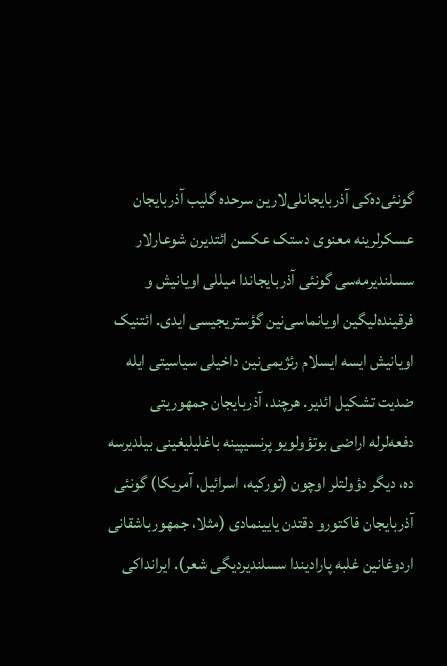گونئی‌ده‌کی آذربایجانلی‌لارین سرحده گلیب آذربایجان عسکرلرینه معنوی دستک عکسن ائتدیرن شوعارلار سسلندیرمه‌سی گونئی آذربایجاندا میللی اویانیش و فرقینده‌لیگین اویانماسی‌نین گؤستریجیسی ایدی. ائتنیک اویانیش ایسه ایسلام رئژیمی‌نین داخیلی سیاسیتی ایله ضدیت تشکیل ائدیر. هرچند، آذربایجان جمهوریتی دفعه‌لرله اراضی بوتؤولویو پرنسیپینه باغلیلیغینی بیلدیرسه ده، دیگر دؤولتلر اوچون (تورکیه، اسرائیل، آمریکا) گونئی آذربایجان فاکتورو دقتدن یایینمادی (مثلا، جمهورباشقانی اردوغانین غلبه پارادیندا سسلندیردیگی شعر). ایرانداکی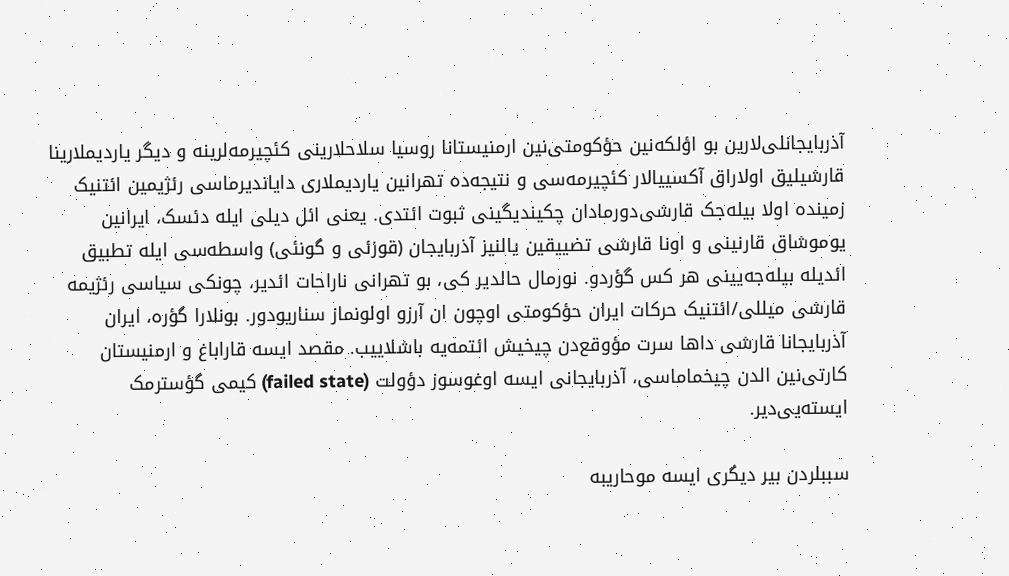آذربایجانلی‌لارین بو اؤلکه‌نین حؤکومتی‌نین ارمنیستانا روسیا سلاحلارینی کئچیرمه‌لرینه و دیگر یاردیملارینا قارشیلیق اولاراق آکسییالار کئچیرمه‌سی و نتیجه‌ده تهرانین یاردیملاری دایاندیرماسی رئژیمین ائتنیک زمینده اولا بیله‌جک قارشی‌دورمادان چکیندیگینی ثبوت ائتدی. یعنی ائل دیلی ایله دئسک، ایرانین یوموشاق قارنینی و اونا قارشی تضییقین یالنیز آذربایجان (قوزئی و گونئی) واسطه‌‌‌سی ایله تطبیق ائدیله بیله‌جه‌یینی هر کس گؤردو. نورمال حالدیر کی، بو تهرانی ناراحات ائدیر، چونکی سیاسی رئژیمه قارشی میللی/ائتنیک حرکات ایران حؤکومتی اوچون ان آرزو اولونماز سناریودور. بونلارا گؤره، ایران آذربایجانا قارشی داها سرت مؤوقع‌دن چیخیش ائتمه‌یه باشلاییب. مقصد ایسه قاراباغ و ارمنیستان کارتی‌نین الدن چیخماماسی، آذربایجانی ایسه اوغوسوز دؤولت (failed state) کیمی گؤسترمک ایسته‌یی‌دیر.

سببلردن بیر دیگری ایسه موحاریبه‌‌‌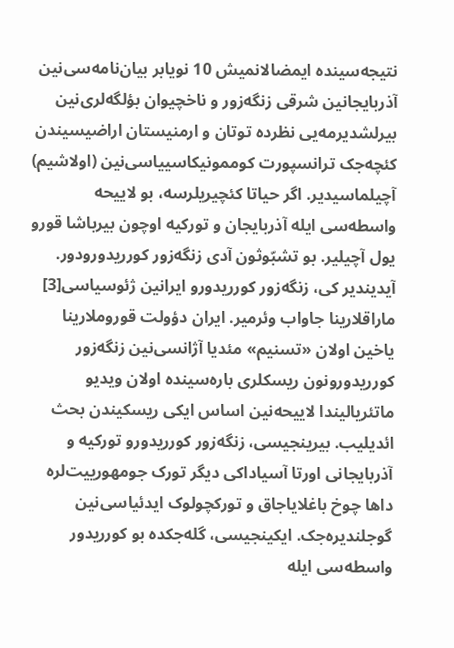نتیجه‌سینده ایمضالانمیش 10 نویابر بیان‌نامه‌سی‌نین آذربایجانین شرقی زنگه‌زور و ناخچیوان بؤلگه‌لری‌نین بیر‌لشدیرمه‌یی نظرده توتان و ارمنیستان اراضیسیندن کئچه‌جک ترانسپورت کوممونیکاسییاسی‌نین (اولاشیم) آچیلماسیدیر. اگر حیاتا کئچیریلرسه، بو لاییحه‌‌ واسطه‌‌‌سی ایله آذربایجان و تورکیه اوچون بیرباشا قورو یول آچیلیر. بو تشبّوثون آدی زنگه‌زور کورریدورودور. آیدیندیر کی، زنگه‌زور کورریدورو ایرانین ژئوسیاسی[3] ماراقلارینا جاواب وئرمیر. ایران دؤولت قوروملارینا یاخین اولان «تسنیم» مئدیا آژانسی‌نین زنگه‌زور کورریدورونون ریسکلری باره‌سینده اولان ویدیو ماتئریالیندا لاییحه‌‌نین اساس ایکی ریسکیندن بحث ائدیلیب. بیرینجیسی، زنگه‌زور کورریدورو تورکیه و آذربایجانی اورتا آسیاداکی دیگر تورک جومهورییت‌لره داها چوخ باغلایاجاق و تورکچولوک ایدئیاسی‌نین گوجلندیره‌جک. ایکینجیسی، گله‌جکده بو کورریدور واسطه‌‌‌سی ایله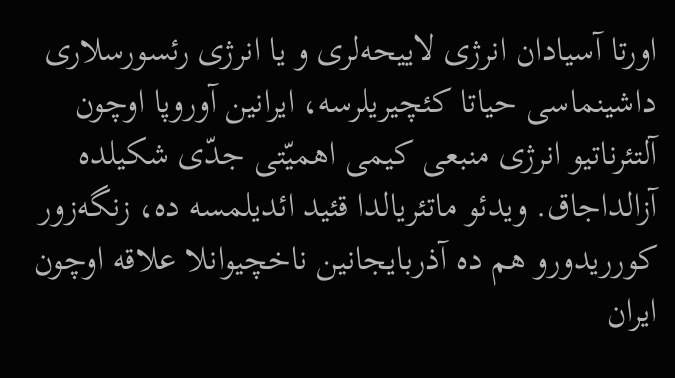اورتا آسیادان انرژی لاییحه‌‌لری و یا انرژی رئسورسلاری داشینماسی حیاتا کئچیریلرسه، ایرانین آوروپا اوچون آلتئرناتیو انرژی منبعی کیمی اهميّتی جدّی شکیلده آزالداجاق. ویدئو ماتئریالدا قئید ائدیلمسه ده، زنگه‌زور کورریدورو هم ده آذربایجانین ناخچیوانلا علاقه‌‌‌ اوچون ایران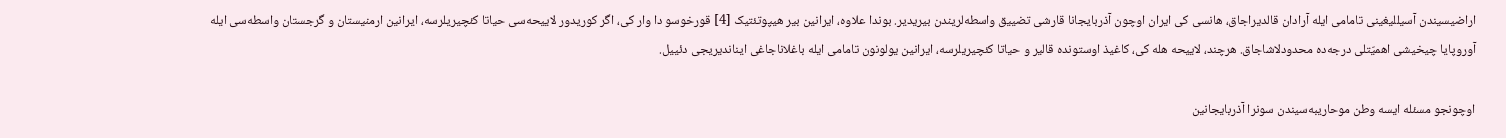اراضیسیندن آسیللیغینی تامامی ایله آرادان قالدیراجاق، هانسی کی ایران اوچون آذربایجانا قارشی تضییق واسطه‌‌‌لریندن بیریدیر. بوندا علاوه‌‌، ایرانین بیر هیپوتئتیک [4] قورخوسو دا وار کی، اگر کوریدور لاییحه‌‌سی حیاتا کئچیریلرسه، ایرانین ارمنیستان و گرجستان واسطه‌‌‌سی ایله آوروپایا چیخیشی اهميّتلی درجه‌‌‌ده محدودلاشاجاق. هرچند، لاییحه‌‌ هله کی، کاغیذ اوستونده قالیر و حیاتا کئچیریلرسه، ایرانین یولونون تامامی ایله باغلاناجاغی ایناندیریجی دئییل.

اوچونجو مسئله‌‌ ایسه وطن موحاریبه‌‌‌سیندن سونرا آذربایجانین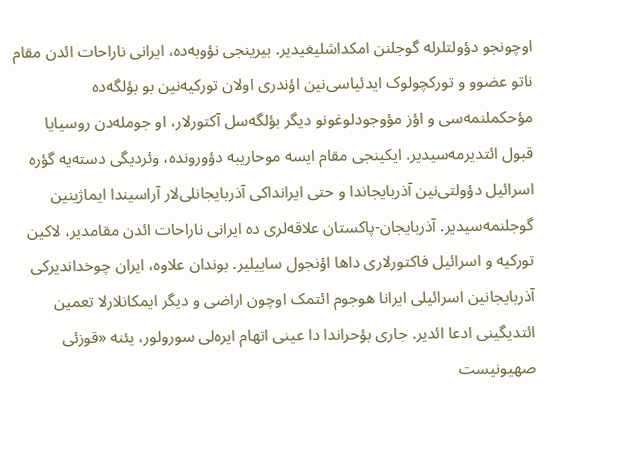اوچونجو دؤولتلرله گوجلنن امکداشلیغیدیر. بیرینجی نؤوبه‌‌ده، ایرانی ناراحات ائدن مقام ناتو عضوو و تورکچولوک ایدئیاسی‌نین اؤندری اولان تورکیه‌نین بو بؤلگه‌ده مؤحکملنمه‌سی و اؤز مؤوجودلوغونو دیگر بؤلگه‌سل آکتورلار، او جومله‌‌‌دن روسیایا قبول ائتدیرمه‌سیدیر. ایکینجی مقام ایسه موحاریبه‌‌‌ دؤورونده، وئردیگی دسته‌یه گؤره اسرائیل دؤولتی‌نین آذربایجاندا و حتی ایرانداکی آذربایجانلی‌لار آراسیندا ایماژینین گوجلنمه‌سیدیر. آذربایجان-پاکستان علاقه‌‌‌لری ده ایرانی ناراحات ائدن مقامدیر، لاکین تورکیه و اسرائیل فاکتورلاری داها اؤنجول ساییلیر. بوندان علاوه‌‌، ایران چوخداندیرکی آذربایجانین اسرائیلی ایرانا هوجوم ائتمک اوچون اراضی و دیگر ایمکانلارلا تعمین ائتدیگینی ادعا ائدیر. جاری بؤحراندا دا عینی اتهام ایره‌لی سورولور، یئنه «قوزئی صهیونیست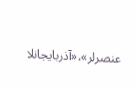عنصرلر»،«آذربایجانلا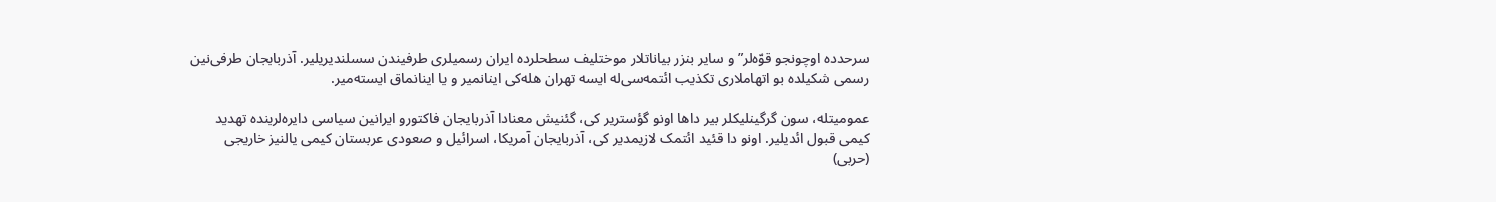سرحدده اوچونجو قوّه‌لر” و سایر بنزر بیاناتلار موختلیف سطحلرده ایران رسمیلری طرفیندن سسلندیریلیر. آذربایجان طرفی‌نین رسمی شکیلده بو اتهاملاری تکذیب ائتمه‌سی‌له ایسه تهران هله‌کی اینانمیر و یا اینانماق ایسته‌میر.

عمومیتله، سون گرگینلیکلر بیر داها اونو گؤستریر کی، گئنیش معنادا آذربایجان فاکتورو ایرانین سیاسی دایره‌لرینده تهدید کیمی قبول ائدیلیر. اونو دا قئید ائتمک لازیمدیر کی، آذربایجان آمریکا، اسرائیل و صعودی عربستان کیمی یالنیز خاریجی (حربی)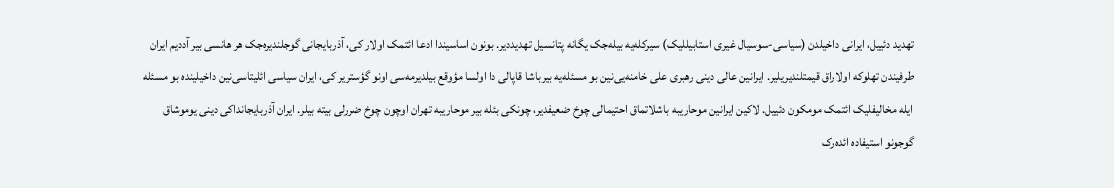تهدید دئییل، ایرانی داخیلدن (سیاسی-سوسیال غیری استابیللیک) سیرکله‌یه بیله‌جک یگانه پتانسیل تهدیددیر. بونون اساسیندا ادعا ائتمک اولار کی، آذربایجانی گوجلندیره‌جک هر هانسی بیر آددیم ایران طرفیندن تهلوکه‌‌‌ اولاراق قیمتلندیریلیر. ایرانین عالی دینی رهبری علی خامنه‌یی‌نین بو مسئله‌‌یه بیرباشا قاپالی دا اولسا مؤوقع بیلدیرمه‌سی اونو گؤستریر کی، ایران سیاسی ائلیتاسی‌نین داخیلینده بو مسئله‌‌ ایله مخالیفلیک ائتمک مومکون دئییل. لاکین ایرانین موحاریبه باشلاتماق احتیمالی چوخ ضعیفدیر، چونکی بئله بیر موحاریبه‌‌‌ تهران اوچون چوخ ضررلی بیته بیلر. ایران آذربایجانداکی دینی یوموشاق گوجونو استیفاده ائده‌رک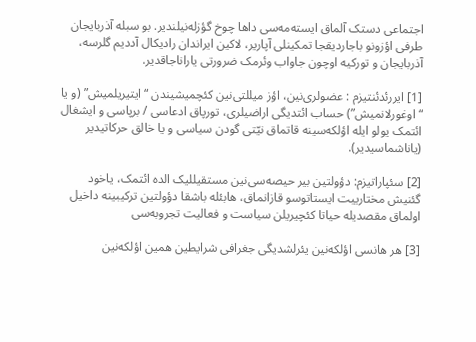اجتماعی دستک آلماق ایسته‌مه‌سی داها چوخ گؤزله‌نیلندیر. بو سبله آذربایجان طرفی اؤزونو باجاردیقجا تمکینلی آپاریر، لاکین ایراندان رادیکال آددیم گلرسه، آذربایجان و تورکیه اوچون جاواب وئرمک ضرورتی یاراناجاقدیر.

[1] ایررئدئنتیزم : عضولری‌نین، اؤز میللتی‌نین کئچمیشیندن “ایتیریلمیش” (و یا “اوغورلانمیش”) حساب ائتدیگی اراضیلری، تورپاق ادعاسی / برپاسی و ایشغال ائتمک یولو ایله اؤلکه‌سینه قاتماق نيّتی گودن سیاسی و یا خالق حرکاتیدیر (یاناشماسیدیر).

[2] سئپاراتیزم: دؤولتین بیر حیصه‌‌‌سی‌نین مستقیللیک الده ائتمک، یاخود گئنیش مختارییت ایستاتوسو قازانماق، هابئله باشقا دؤولتین ترکیبینه داخیل اولماق مقصدیله حیاتا کئچیریلن سیاست و فعالیت تجروبه‌سی

[3] هر هانسی اؤلکه‌نین یئرلشدیگی جغرافی شرایطین همین اؤلکه‌نین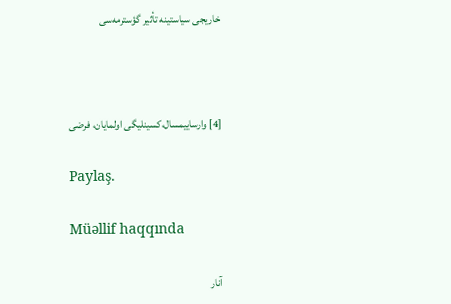خاریجی سیاستینه تأثیر گؤسترمه‌سی



[4] وارساییمسال،کسینلیگی اولمایان، فرضی

Paylaş.

Müəllif haqqında

آنار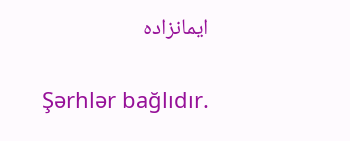ایمانزاده

Şərhlər bağlıdır.